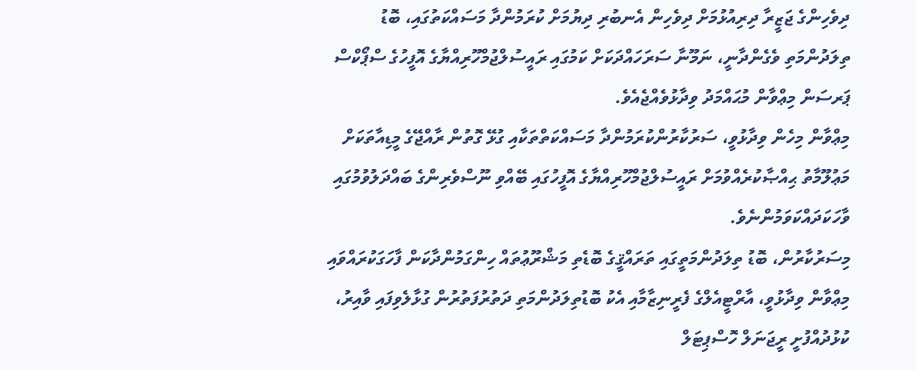ދިވެހިންގެ ޖަޒީރާ ދިރިއުޅުމަށް ދިވެހިން އެނބުރި ދިޔުމަށް ކުރަމުންދާ މަސައްކަތުގައި، ބޮޑު ތިލަދުންމަތި ވެގެންދާނީ، ނަމޫނާ ސަރަހައްދަކަށް ކަމުގައި ރައީސުލްޖުމްހޫރިއްޔާގެ އޮފީހުގެ ސްޕޯކްސް ޕަރސަން މިޢްވާން މުޙައްމަދު ވިދާޅުވެއްޖެއެވެ.
މިޢްވާން މިހެން ވިދާޅުވީ، ސަރުކާރުންކުރަމުންދާ މަސައްކަތްތަކާއި ގުޅޭ ގޮތުން ރާއްޖޭގެ މީޑިއާތަކަށް މަޢުލޫމާތު ޙިއްޞާކުރެއްވުމަށް ރައީސުލްޖުމްހޫރިއްޔާގެ އޮފީހުގައި ބޭއްވި ނޫސްވެރިންގެ ބައްދަލުވުމުގައި ވާހަކަދައްކަވަމުންނެވެ.
މިސަރުކާރުން، ބޮޑު ތިލަދުންމަތީގައި ތަރައްޤީގެ ބޮޑެތި މަޝްރޫޢުތައް ހިންގަމުންދާކަން ފާހަގަކުރައްވައި މިޢްވާން ވިދާޅުވީ، އާރްޓީއެލްގެ ފެރީނިޒާމާއި އެކު ބޮޑުތިލަދުންމަތި ދަތުރުފަތުރުން ގުޅާލެވިފައި ވާއިރު، ކުޅުދުއްފުށީ ރީޖަނަލް ހޮސްޕިޓަލް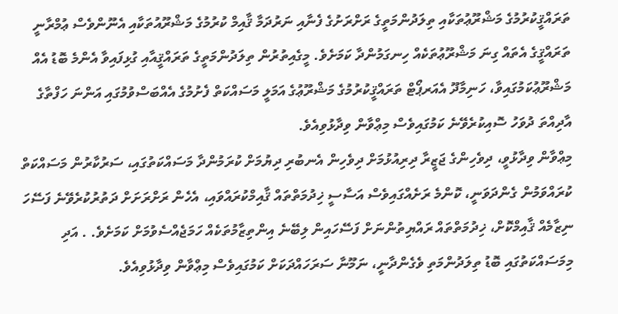ތަރައްޤީކުރުމުގެ މަޝްރޫޢުތަކާއި ތިލަދުންމަތީގެ ރަށްރަށުގެ ފެނާއި ނަރުދަމާ ޤާއިމް ކުރުމުގެ މަޝްރޫއުތަކާއި އެނޫންވެސް ޢުމްރާނީ ތަރައްޤީގެ އެތައް ގިނަ މަޝްރޫޢުތަކެއް ހިނގަމުންދާ ކަމަށެވެ. މީގެއިތުރުން ތިލަދުންމަތީގެ ތަރައްޤީއާއި ގުޅިފައިވާ އެންމެ ބޮޑު އެއް މަޝްރޫޢުކަމުގައިވާ، ހަނިމާދޫ އެއަރޕޯޓް ތަރައްޤީކުރުމުގެ މަޝްރޫޢުގެ އަމަލީ މަސައްކަތް ފެށުމުގެ އެއްބަސްވުމުގައި އަންނަ ހަފްތާގެ އާދިއްތަ ދުވަހު ސޮއިކުރެވޭނެ ކަމުގައިވެސް މިޢްވާން ވިދާޅުވިއެވެ.
މިޢްވާން ވިދާޅުވީ، ދިވެހިންގެ ޖަޒީރާ ދިރިއުޅުމަށް ދިވެހިން އެނބުރި ދިޔުމަށް ކުރަމުންދާ މަސައްކަތުގައި، ސަރުކާރުން މަސައްކަތް ކުރައްވަމުން ގެންދަވަނީ، ކޮންމެ ރަށެއްގައިވެސް އަސާސީ ޚިދުމަތްތައް ޤާއިމްކުރައްވައި، އެހެން ރަށްރަށަށް ދަތުރުކުރެވޭނެ ފަސޭހަ ނިޒާމެއް ޤާއިމްކޮށް، ޚިދުމަތްތައް ރައްޔިތުންނަށް ފަސޭހައިން ލިބޭނެ އިންތިޒާމުތަކެއް ހަމަޖެއްސެވުމަށް ކަމަށެވެ. . އަދި މިމަސައްކަތުގައި ބޮޑު ތިލަދުންމަތި ވެގެންދާނީ، ނަމޫނާ ސަރަހައްދަކަށް ކަމުގައިވެސް މިޢްވާން ވިދާޅުވިއެވެ.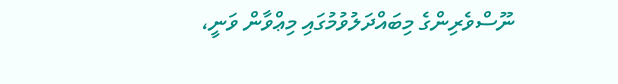ނޫސްވެރިންގެ މިބައްދަލުވުމުގައި މިޢްވާން ވަނީ،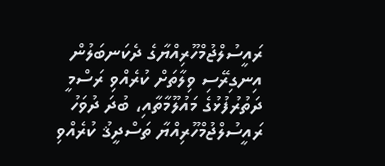ރައީސުލްޖުމްހޫރިއްޔާގެ ދެކަނބަލުން އިނގިރޭސި ވިލާތަށް ކުރެއްވި ރަސްމީ ދަތުރުފުޅުގެ މައުލޫމާތާއި، ބުދަ ދުވަހު ރައީސުލްޖުމްހޫރިއްޔާ ތަސްދީޤު ކުރެއްވި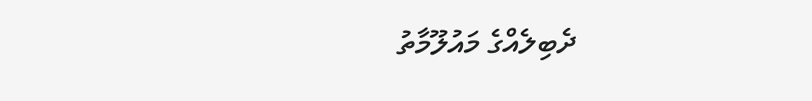ދެބިލެއްގެ މައުލޫމާތު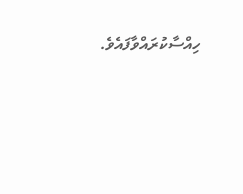ހިއްސާކުރައްވާފައެވެ.